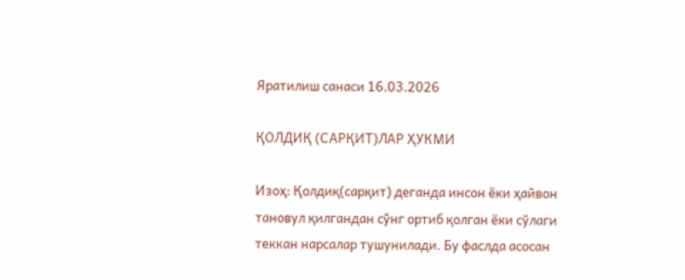Яратилиш санаси 16.03.2026

ҚОЛДИҚ (САРҚИТ)ЛАР ҲУКМИ

Изоҳ: Қолдиқ(сарқит) деганда инсон ёки ҳайвон тановул қилгандан сўнг ортиб қолган ёки сўлаги теккан нарсалар тушунилади. Бу фаслда асосан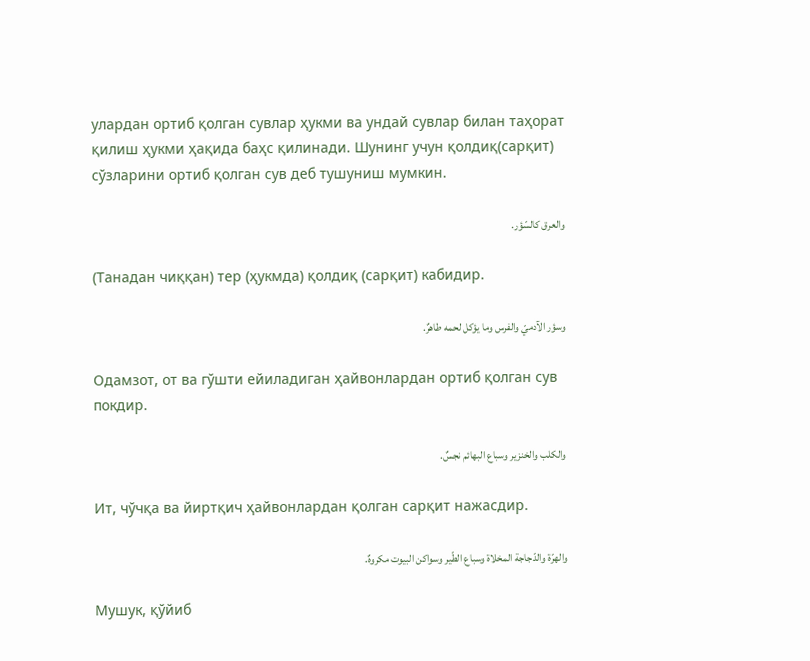улардан ортиб қолган сувлар ҳукми ва ундай сувлар билан таҳорат қилиш ҳукми ҳақида баҳс қилинади. Шунинг учун қолдиқ(сарқит) сўзларини ортиб қолган сув деб тушуниш мумкин.

والعرق كالسّؤر.

(Танадан чиққан) тер (ҳукмда) қолдиқ (сарқит) кабидир.

وسؤر الآدميّ والفرس وما يؤكل لحمه طاهرٌ.

Одамзот, от ва гўшти ейиладиган ҳайвонлардан ортиб қолган сув покдир.

والكلب والخنزير وسباع البهائم نجسٌ.

Ит, чўчқа ва йиртқич ҳайвонлардан қолган сарқит нажасдир.

والهرّة والدّجاجة المخلاة وسباع الطّير وسواكن البيوت مكروهٌ.

Мушук, қўйиб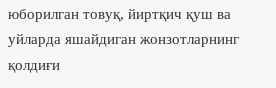юборилган товуқ, йиртқич қуш ва уйларда яшайдиган жонзотларнинг қолдиғи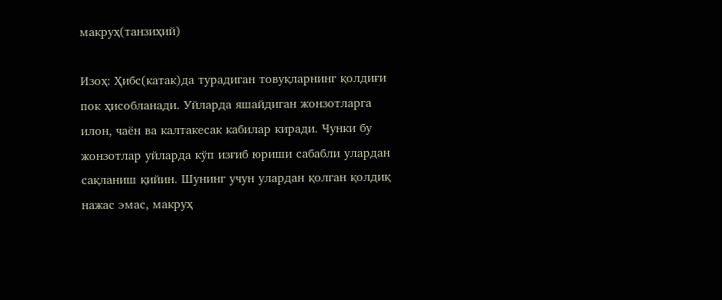макруҳ(танзиҳий)

Изоҳ: Ҳибс(катак)да турадиган товуқларнинг қолдиғи пок ҳисобланади. Уйларда яшайдиган жонзотларга илон, чаён ва калтакесак кабилар киради. Чунки бу жонзотлар уйларда кўп изғиб юриши сабабли улардан сақланиш қийин. Шунинг учун улардан қолган қолдиқ нажас эмас, макруҳ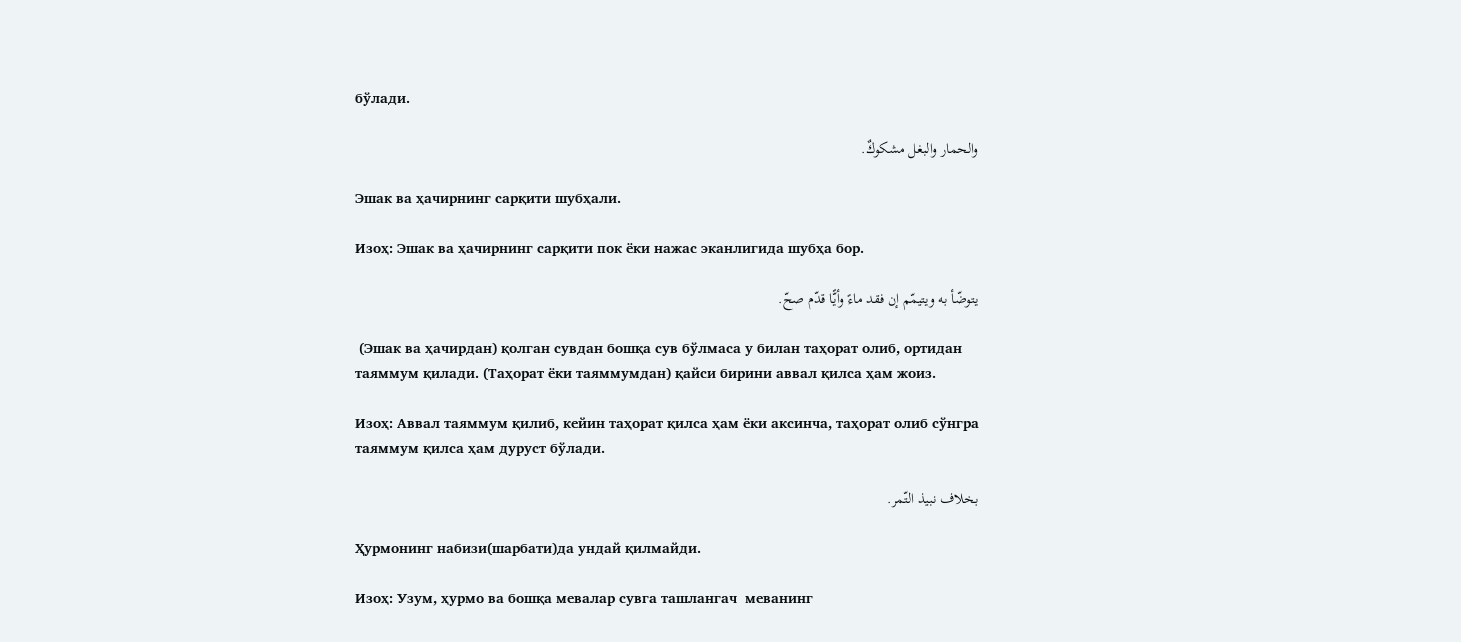бўлади.

والحمار والبغل مشكوكٌ.

Эшак ва ҳачирнинг сарқити шубҳали.

Изоҳ: Эшак ва ҳачирнинг сарқити пок ёки нажас эканлигида шубҳа бор.

يتوضّأ به ويتيمّم إن فقد ماءً وأيًّا قدّم صحّ.

 (Эшак ва ҳачирдан) қолган сувдан бошқа сув бўлмаса у билан таҳорат олиб, ортидан таяммум қилади. (Таҳорат ёки таяммумдан) қайси бирини аввал қилса ҳам жоиз.

Изоҳ: Аввал таяммум қилиб, кейин таҳорат қилса ҳам ёки аксинча, таҳорат олиб сўнгра таяммум қилса ҳам дуруст бўлади.

بخلاف نبيذ التّمر.

Ҳурмонинг набизи(шарбати)да ундай қилмайди.

Изоҳ: Узум, ҳурмо ва бошқа мевалар сувга ташлангач  меванинг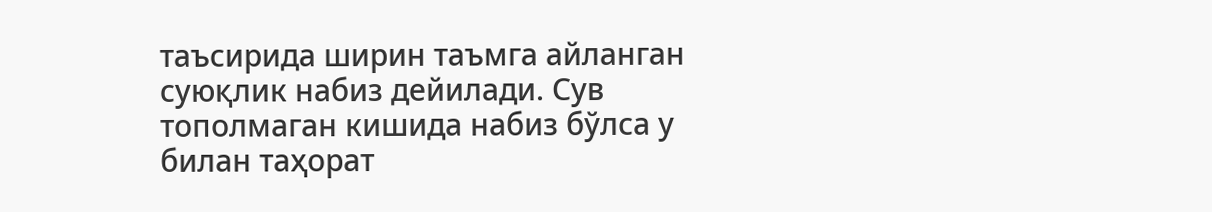таъсирида ширин таъмга айланган суюқлик набиз дейилади. Сув тополмаган кишида набиз бўлса у билан таҳорат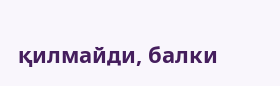қилмайди, балки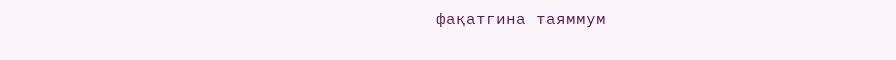фақатгина таяммум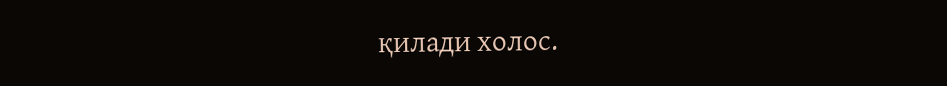қилади холос.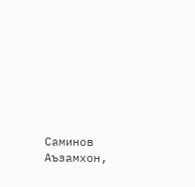Саминов Аъзамхон,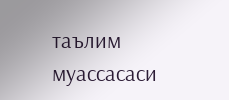таълим муассасаси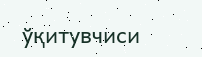ўқитувчиси